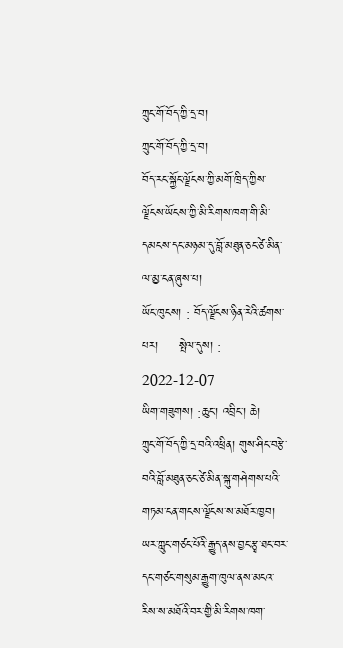ཀྲུང་གོ་བོད་ཀྱི་དྲ་བ།
ཀྲུང་གོ་བོད་ཀྱི་དྲ་བ།
བོད་རང་སྐྱོང་ལྗོངས་ཀྱི་མགོ་ཁྲིད་ཀྱིས་ལྗོངས་ཡོངས་ཀྱི་མི་རིགས་ཁག་གི་མི་དམངས་དང་མཉམ་དུ་བློ་མཐུན་ཅང་ཙེ་མིན་ལ་མྱ་ངན་ཞུས་པ།
ཡོང་ཁུངས། : བོད་ལྗོངས་ཉིན་རེའི་ཚགས་པར།     སྤེལ་དུས། : 2022-12-07
ཡིག་གཟུགས། :ཆུང་། འབྲིང་། ཆེ།
ཀྲུང་གོ་བོད་ཀྱི་དྲ་བའི་འཕྲིན། གུས་ཤིང་བརྩེ་བའི་བློ་མཐུན་ཅང་ཙེ་མིན་སྐུ་གཤེགས་པའི་གཏམ་ངན་གངས་ལྗོངས་ས་མཐོར་ཁྱབ། ཡར་ཀླུང་གཙང་པོའི་རྒྱུད་ནས་བྱང་རྩྭ་ཐང་བར་དང་གཙང་གསུམ་རྒྱུག་ཁུལ་ནས་མངའ་རིས་ས་མཐོའི་བར་གྱི་མི་རིགས་ཁག་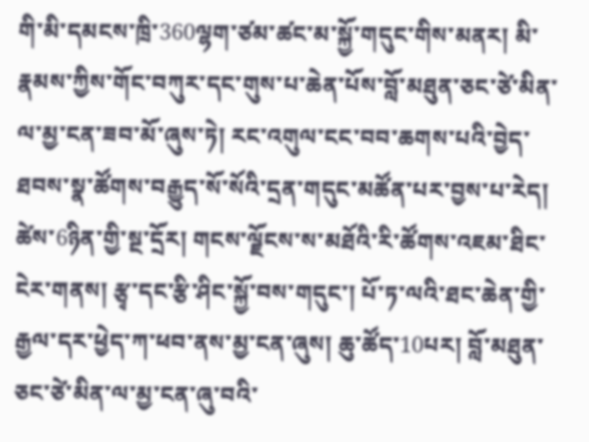གི་མི་དམངས་ཁྲི་360ལྷག་ཙམ་ཚང་མ་སྐྱོ་གདུང་གིས་མནར། མི་རྣམས་ཀྱིས་གོང་བཀུར་དང་གུས་པ་ཆེན་པོས་བློ་མཐུན་ཅང་ཙེ་མིན་ལ་མྱ་ངན་ཟབ་མོ་ཞུས་ཏེ། རང་འགུལ་ངང་བབ་ཆགས་པའི་བྱེད་ཐབས་སྣ་ཚོགས་བརྒྱུད་སོ་སོའི་དྲན་གདུང་མཚོན་པར་བྱས་པ་རེད།
ཚེས་6ཉིན་གྱི་སྔ་དྲོར། གངས་ལྗོངས་ས་མཐོའི་རི་ཚོགས་འཇམ་ཐིང་ངེར་གནས། རྩྭ་དང་རྩི་ཤིང་སྐྱོ་བས་གདུང་། པོ་ཏ་ལའི་ཐང་ཆེན་གྱི་རྒྱལ་དར་ཕྱེད་ཀ་ཕབ་ནས་མྱ་ངན་ཞུས། ཆུ་ཚོད་10པར། བློ་མཐུན་ཅང་ཙེ་མིན་ལ་མྱ་ངན་ཞུ་བའི་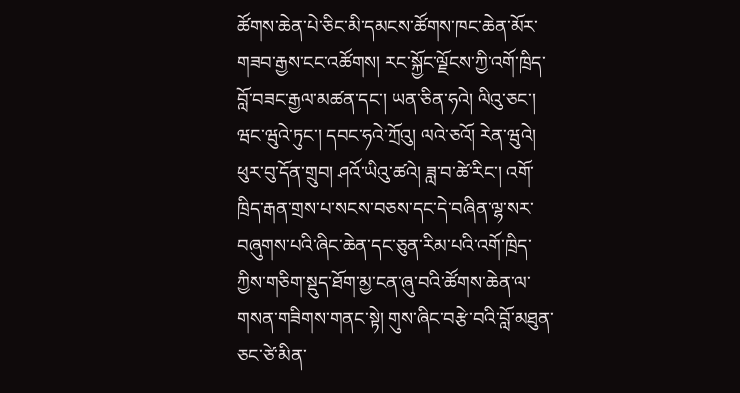ཚོགས་ཆེན་པེ་ཅིང་མི་དམངས་ཚོགས་ཁང་ཆེན་མོར་གཟབ་རྒྱས་ངང་འཚོགས། རང་སྐྱོང་ལྗོངས་ཀྱི་འགོ་ཁྲིད་བློ་བཟང་རྒྱལ་མཚན་དང་། ཡན་ཅིན་ཧའེ། ལིའུ་ཅང་། ཝང་ཝུའེ་ཏུང་། དབང་ཧའེ་ཀྲོའུ། ལའེ་ཅའོ། རེན་ཝུའེ། ཕུར་བུ་དོན་གྲུབ། ཤའོ་ཡིའུ་ཚའེ། ཟླ་བ་ཚེ་རིང་། འགོ་ཁྲིད་རྒན་གྲས་པ་སངས་བཅས་དང་དེ་བཞིན་ལྷ་སར་བཞུགས་པའི་ཞིང་ཆེན་དང་ཅུན་རིམ་པའི་འགོ་ཁྲིད་ཀྱིས་གཅིག་སྡུད་ཐོག་མྱ་ངན་ཞུ་བའི་ཚོགས་ཆེན་ལ་གསན་གཟིགས་གནང་སྟེ། གུས་ཞིང་བརྩེ་བའི་བློ་མཐུན་ཅང་ཙེ་མིན་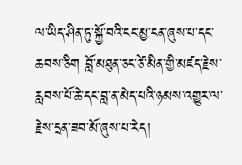ལ་ཡིད་ཤིན་ཏུ་སྐྱོ་བའི་ངང་མྱ་ངན་ཞུས་པ་དང་ཆབས་ཅིག བློ་མཐུན་ཅང་ཙེ་མིན་གྱི་མཛད་རྗེས་རླབས་པོ་ཆེ་དང་བླ་ན་མེད་པའི་ཉམས་འགྱུར་ལ་རྗེས་དྲན་ཟབ་མོ་ཞུས་པ་རེད།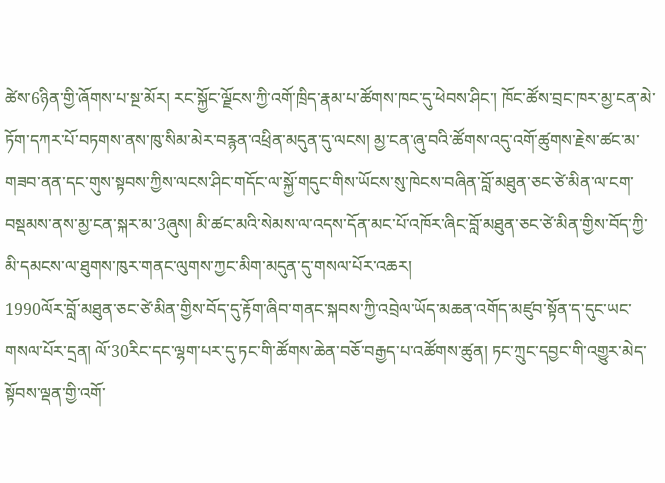ཚེས་6ཉིན་གྱི་ཞོགས་པ་སྔ་མོར། རང་སྐྱོང་ལྗོངས་ཀྱི་འགོ་ཁྲིད་རྣམ་པ་ཚོགས་ཁང་དུ་ཕེབས་ཤིང་། ཁོང་ཚོས་བྲང་ཁར་མྱ་ངན་མེ་ཏོག་དཀར་པོ་བཏགས་ནས་ཁུ་སིམ་མེར་བརྙན་འཕྲིན་མདུན་དུ་ལངས། མྱ་ངན་ཞུ་བའི་ཚོགས་འདུ་འགོ་ཚུགས་རྗེས་ཚང་མ་གཟབ་ནན་དང་གུས་སྟབས་ཀྱིས་ལངས་ཤིང་གདོང་ལ་སྐྱོ་གདུང་གིས་ཡོངས་སུ་ཁེངས་བཞིན་བློ་མཐུན་ཅང་ཙེ་མིན་ལ་ངག་བསྡམས་ནས་མྱ་ངན་སྐར་མ་3ཞུས། མི་ཚང་མའི་སེམས་ལ་འདས་དོན་མང་པོ་འཁོར་ཞིང་བློ་མཐུན་ཅང་ཙེ་མིན་གྱིས་བོད་ཀྱི་མི་དམངས་ལ་ཐུགས་ཁུར་གནང་ལུགས་ཀྱང་མིག་མདུན་དུ་གསལ་པོར་འཆར།
1990ལོར་བློ་མཐུན་ཅང་ཙེ་མིན་གྱིས་བོད་དུ་རྟོག་ཞིབ་གནང་སྐབས་ཀྱི་འབྲེལ་ཡོད་མཆན་འགོད་མཛུབ་སྟོན་ད་དུང་ཡང་གསལ་པོར་དྲན། ལོ་30རིང་དང་ལྷག་པར་དུ་ཏང་གི་ཚོགས་ཆེན་བཅོ་བརྒྱད་པ་འཚོགས་ཚུན། ཏང་ཀྲུང་དབྱང་གི་འགྱུར་མེད་སྟོབས་ལྡན་གྱི་འགོ་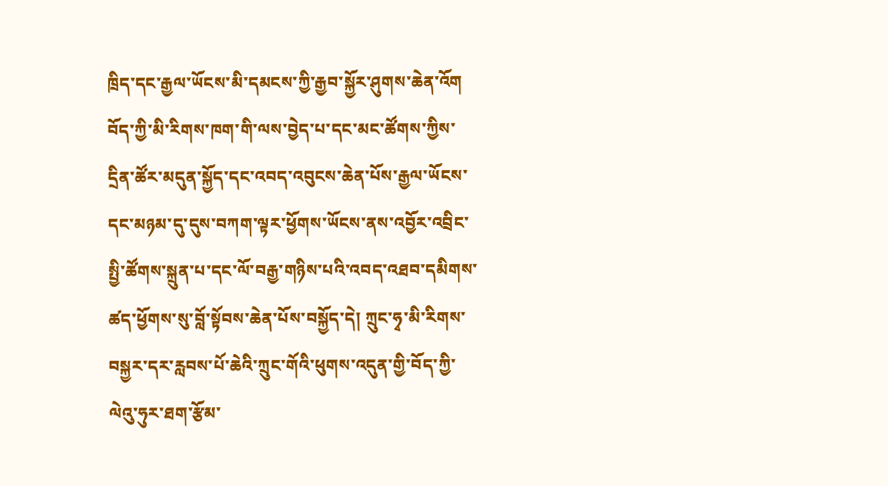ཁྲིད་དང་རྒྱལ་ཡོངས་མི་དམངས་ཀྱི་རྒྱབ་སྐྱོར་ཤུགས་ཆེན་འོག བོད་ཀྱི་མི་རིགས་ཁག་གི་ལས་བྱེད་པ་དང་མང་ཚོགས་ཀྱིས་དྲིན་ཚོར་མདུན་སྐྱོད་དང་འབད་འབུངས་ཆེན་པོས་རྒྱལ་ཡོངས་དང་མཉམ་དུ་དུས་བཀག་ལྟར་ཕྱོགས་ཡོངས་ནས་འབྱོར་འབྲིང་སྤྱི་ཚོགས་སྐྲུན་པ་དང་ལོ་བརྒྱ་གཉིས་པའི་འབད་འཐབ་དམིགས་ཚད་ཕྱོགས་སུ་བློ་སྟོབས་ཆེན་པོས་བསྐྱོད་དེ། ཀྲུང་ཧྭ་མི་རིགས་བསྐྱར་དར་རླབས་པོ་ཆེའི་ཀྲུང་གོའི་ཕུགས་འདུན་གྱི་བོད་ཀྱི་ལེའུ་ཧུར་ཐག་རྩོམ་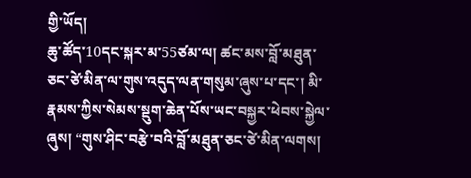གྱི་ཡོད།
ཆུ་ཚོད་10དང་སྐར་མ་55ཙམ་ལ། ཚང་མས་བློ་མཐུན་ཅང་ཙེ་མིན་ལ་གུས་འདུད་ལན་གསུམ་ཞུས་པ་དང་། མི་རྣམས་ཀྱིས་སེམས་སྡུག་ཆེན་པོས་ཡང་བསྐྱར་ཕེབས་སྐྱེལ་ཞུས། “གུས་ཤིང་བརྩེ་བའི་བློ་མཐུན་ཅང་ཙེ་མིན་ལགས།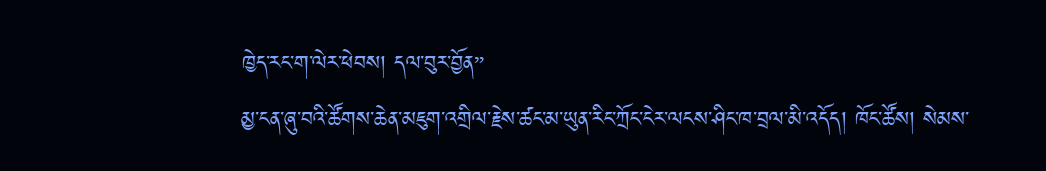ཁྱེད་རང་ག་ལེར་ཕེབས། དལ་བུར་བྱོན”
མྱ་ངན་ཞུ་བའི་ཚོགས་ཆེན་མཇུག་འགྲིལ་རྗེས་ཚང་མ་ཡུན་རིང་ཀྲོང་ངེར་ལངས་ཤིང་ཁ་བྲལ་མི་འདོད། ཁོང་ཚོས། སེམས་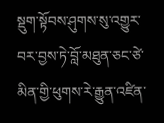སྡུག་སྟོབས་ཤུགས་སུ་འགྱུར་བར་བྱས་ཏེ་བློ་མཐུན་ཅང་ཙེ་མིན་གྱི་ཕུགས་རེ་རྒྱུན་འཛིན་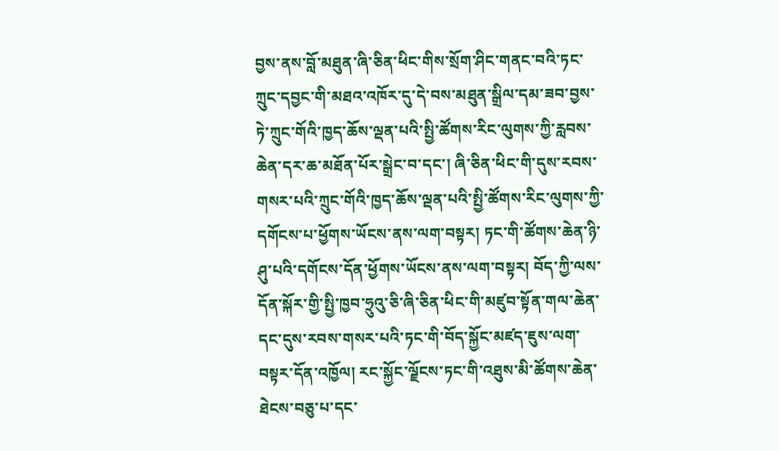བྱས་ནས་བློ་མཐུན་ཞི་ཅིན་ཕིང་གིས་སྲོག་ཤིང་གནང་བའི་ཏང་ཀྲུང་དབྱང་གི་མཐའ་འཁོར་དུ་དེ་བས་མཐུན་སྒྲིལ་དམ་ཟབ་བྱས་ཏེ་ཀྲུང་གོའི་ཁྱད་ཆོས་ལྡན་པའི་སྤྱི་ཚོགས་རིང་ལུགས་ཀྱི་རླབས་ཆེན་དར་ཆ་མཐོན་པོར་སྒྲེང་བ་དང་། ཞི་ཅིན་ཕིང་གི་དུས་རབས་གསར་པའི་ཀྲུང་གོའི་ཁྱད་ཆོས་ལྡན་པའི་སྤྱི་ཚོགས་རིང་ལུགས་ཀྱི་དགོངས་པ་ཕྱོགས་ཡོངས་ནས་ལག་བསྟར། ཏང་གི་ཚོགས་ཆེན་ཉི་ཤུ་པའི་དགོངས་དོན་ཕྱོགས་ཡོངས་ནས་ལག་བསྟར། བོད་ཀྱི་ལས་དོན་སྐོར་གྱི་སྤྱི་ཁྱབ་ཧྲུའུ་ཅི་ཞི་ཅིན་ཕིང་གི་མཛུབ་སྟོན་གལ་ཆེན་དང་དུས་རབས་གསར་པའི་ཏང་གི་བོད་སྐྱོང་མཛད་ཇུས་ལག་བསྟར་དོན་འཁྱོལ། རང་སྐྱོང་ལྗོངས་ཏང་གི་འཐུས་མི་ཚོགས་ཆེན་ཐེངས་བཅུ་པ་དང་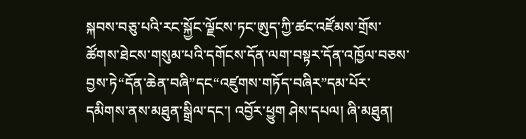སྐབས་བཅུ་པའི་རང་སྐྱོང་ལྗོངས་ཏང་ཨུད་ཀྱི་ཚང་འཛོམས་གྲོས་ཚོགས་ཐེངས་གསུམ་པའི་དགོངས་དོན་ལག་བསྟར་དོན་འཁྱོལ་བཅས་བྱས་ཏེ“དོན་ཆེན་བཞི”དང“འཛུགས་གཏོད་བཞིར”དམ་པོར་དམིགས་ནས་མཐུན་སྒྲིལ་དང་། འབྱོར་ཕྱུག ཤེས་དཔལ། ཞི་མཐུན།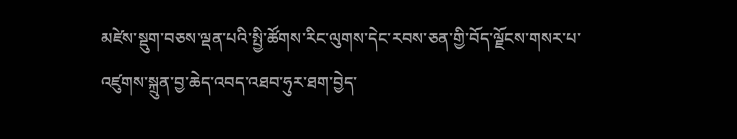མཛེས་སྡུག་བཅས་ལྡན་པའི་སྤྱི་ཚོགས་རིང་ལུགས་དེང་རབས་ཅན་གྱི་བོད་ལྗོངས་གསར་པ་འཛུགས་སྐྲུན་བྱ་ཆེད་འབད་འཐབ་ཧུར་ཐག་བྱེད་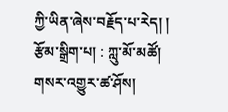ཀྱི་ཡིན་ཞེས་བརྗོད་པ་རེད། །
རྩོམ་སྒྲིག་པ། : ཀླུ་མོ་མཚོ།
གསར་འགྱུར་ཚ་ཤོས།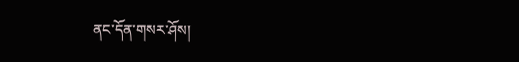ནང་དོན་གསར་ཤོས།